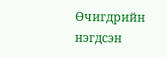Өчигдрийн нэгдсэн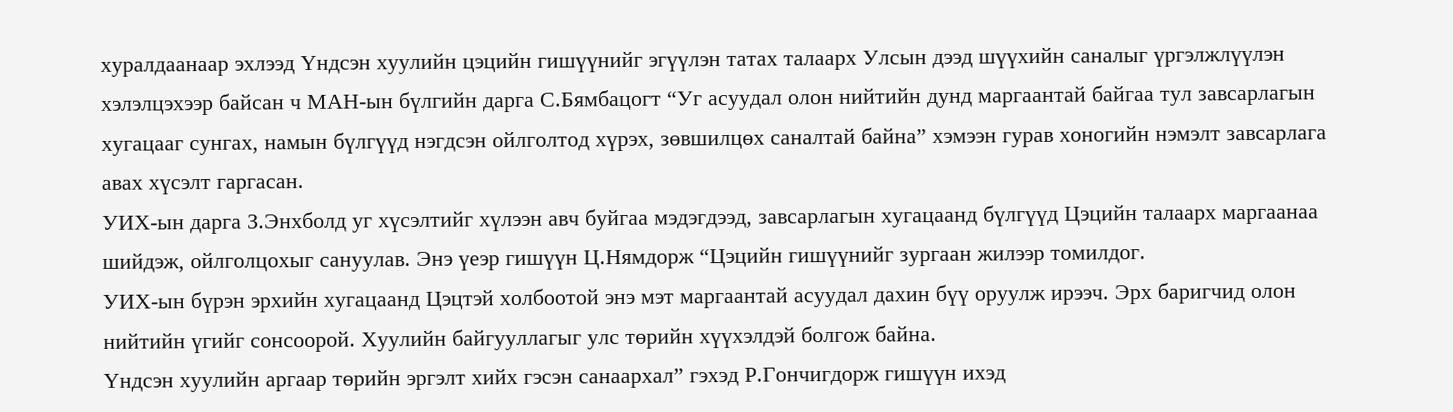хуралдаанаар эхлээд Үндсэн хуулийн цэцийн гишүүнийг эгүүлэн татах талаарх Улсын дээд шүүхийн саналыг үргэлжлүүлэн хэлэлцэхээр байсан ч МАН-ын бүлгийн дарга С.Бямбацогт “Уг асуудал олон нийтийн дунд маргаантай байгаа тул завсарлагын хугацааг сунгах, намын бүлгүүд нэгдсэн ойлголтод хүрэх, зөвшилцөх саналтай байна” хэмээн гурав хоногийн нэмэлт завсарлага авах хүсэлт гаргасан.
УИХ-ын дарга З.Энхболд уг хүсэлтийг хүлээн авч буйгаа мэдэгдээд, завсарлагын хугацаанд бүлгүүд Цэцийн талаарх маргаанаа шийдэж, ойлголцохыг сануулав. Энэ үеэр гишүүн Ц.Нямдорж “Цэцийн гишүүнийг зургаан жилээр томилдог.
УИХ-ын бүрэн эрхийн хугацаанд Цэцтэй холбоотой энэ мэт маргаантай асуудал дахин бүү оруулж ирээч. Эрх баригчид олон нийтийн үгийг сонсоорой. Хуулийн байгууллагыг улс төрийн хүүхэлдэй болгож байна.
Үндсэн хуулийн аргаар төрийн эргэлт хийх гэсэн санаархал” гэхэд Р.Гончигдорж гишүүн ихэд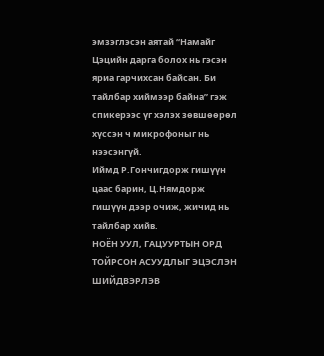эмзэглэсэн аятай “Намайг Цэцийн дарга болох нь гэсэн яриа гарчихсан байсан. Би тайлбар хиймээр байна” гэж спикерээс үг хэлэх зөвшөөрөл хүссэн ч микрофоныг нь нээсэнгүй.
Иймд Р.Гончигдорж гишүүн цаас барин, Ц.Нямдорж гишүүн дээр очиж, жичид нь тайлбар хийв.
НОЁН УУЛ, ГАЦУУРТЫН ОРД ТОЙРСОН АСУУДЛЫГ ЭЦЭСЛЭН ШИЙДВЭРЛЭВ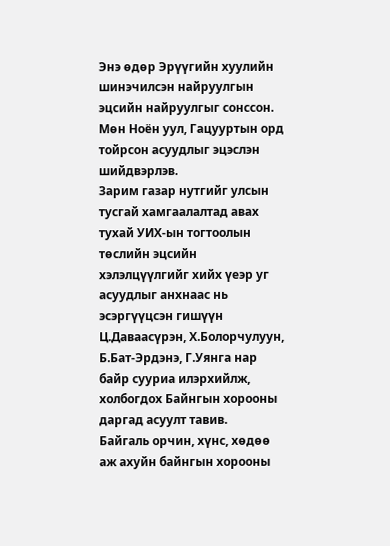Энэ өдөр Эрүүгийн хуулийн шинэчилсэн найруулгын эцсийн найруулгыг сонссон. Мөн Ноён уул, Гацууртын орд тойрсон асуудлыг эцэслэн шийдвэрлэв.
Зарим газар нутгийг улсын тусгай хамгаалалтад авах тухай УИХ-ын тогтоолын төслийн эцсийн хэлэлцүүлгийг хийх үеэр уг асуудлыг анхнаас нь эсэргүүцсэн гишүүн Ц.Даваасүрэн, Х.Болорчулуун, Б.Бат-Эрдэнэ, Г.Уянга нар байр сууриа илэрхийлж, холбогдох Байнгын хорооны даргад асуулт тавив.
Байгаль орчин, хүнс, хөдөө аж ахуйн байнгын хорооны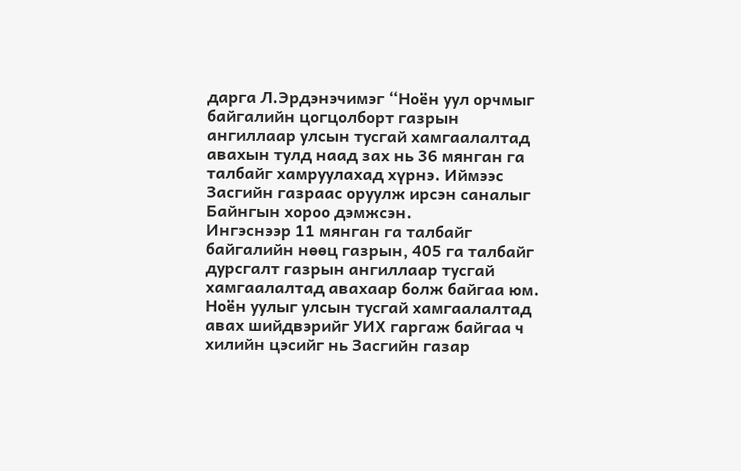дарга Л.Эрдэнэчимэг “Ноён уул орчмыг байгалийн цогцолборт газрын ангиллаар улсын тусгай хамгаалалтад авахын тулд наад зах нь 36 мянган га талбайг хамруулахад хүрнэ. Иймээс Засгийн газраас оруулж ирсэн саналыг Байнгын хороо дэмжсэн.
Ингэснээр 11 мянган га талбайг байгалийн нөөц газрын, 405 га талбайг дурсгалт газрын ангиллаар тусгай хамгаалалтад авахаар болж байгаа юм. Ноён уулыг улсын тусгай хамгаалалтад авах шийдвэрийг УИХ гаргаж байгаа ч хилийн цэсийг нь Засгийн газар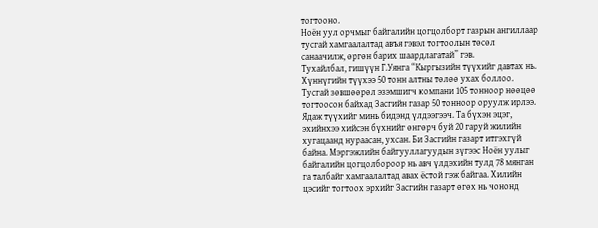тогтооно.
Ноён уул орчмыг байгалийн цогцолборт газрын ангиллаар тусгай хамгаалалтад авъя гэвэл тогтоолын төсөл санаачилж, өргөн барих шаардлагатай” гэв.
Тухайлбал, гишүүн Г.Уянга “Кыргызийн түүхийг давтах нь. Хүннүгийн түүхээ 50 тонн алтны төлөө ухах боллоо. Тусгай зөвшөөрөл эзэмшигч компани 105 тонноор нөөцөө тогтоосон байхад Засгийн газар 50 тонноор оруулж ирлээ. Ядаж түүхийг минь бидэнд үлдээгээч. Та бүхэн эцэг, эхийнхээ хийсэн бүхнийг өнгөрч буй 20 гаруй жилийн хугацаанд нураасан, ухсан. Би Засгийн газарт итгэхгүй байна. Мэргэжлийн байгууллагуудын зүгээс Ноён уулыг байгалийн цогцолбороор нь авч үлдэхийн тулд 78 мянган га талбайг хамгаалалтад авах ёстой гэж байгаа. Хилийн цэсийг тогтоох эрхийг Засгийн газарт өгөх нь чононд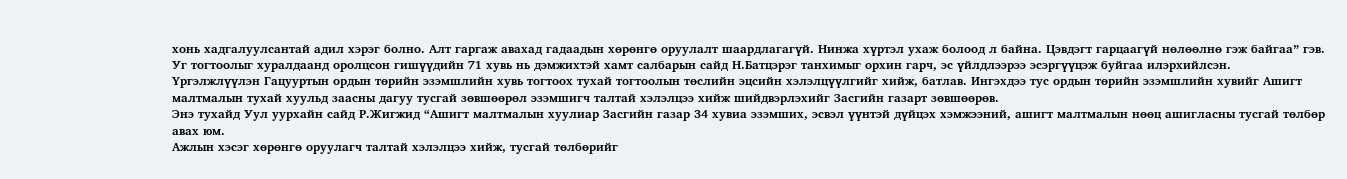хонь хадгалуулсантай адил хэрэг болно. Алт гаргаж авахад гадаадын хөрөнгө оруулалт шаардлагагүй. Нинжа хүртэл ухаж болоод л байна. Цэвдэгт гарцаагүй нөлөөлнө гэж байгаа” гэв.
Уг тогтоолыг хуралдаанд оролцсон гишүүдийн 71 хувь нь дэмжихтэй хамт салбарын сайд Н.Батцэрэг танхимыг орхин гарч, эс үйлдлээрээ эсэргүүцэж буйгаа илэрхийлсэн.
Үргэлжлүүлэн Гацууртын ордын төрийн эзэмшлийн хувь тогтоох тухай тогтоолын төслийн эцсийн хэлэлцүүлгийг хийж, батлав. Ингэхдээ тус ордын төрийн эзэмшлийн хувийг Ашигт малтмалын тухай хуульд заасны дагуу тусгай зөвшөөрөл эзэмшигч талтай хэлэлцээ хийж шийдвэрлэхийг Засгийн газарт зөвшөөрөв.
Энэ тухайд Уул уурхайн сайд Р.Жигжид “Ашигт малтмалын хуулиар Засгийн газар 34 хувиа эзэмших, эсвэл үүнтэй дүйцэх хэмжээний, ашигт малтмалын нөөц ашигласны тусгай төлбөр авах юм.
Ажлын хэсэг хөрөнгө оруулагч талтай хэлэлцээ хийж, тусгай төлбөрийг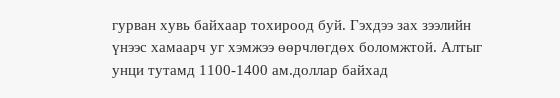гурван хувь байхаар тохироод буй. Гэхдээ зах зээлийн үнээс хамаарч уг хэмжээ өөрчлөгдөх боломжтой. Алтыг унци тутамд 1100-1400 ам.доллар байхад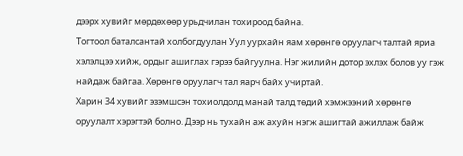дээрх хувийг мөрдөхөөр урьдчилан тохироод байна.
Тогтоол баталсантай холбогдуулан Уул уурхайн яам хөрөнгө оруулагч талтай яриа хэлэлцээ хийж, ордыг ашиглах гэрээ байгуулна. Нэг жилийн дотор эхлэх болов уу гэж найдаж байгаа. Хөрөнгө оруулагч тал яарч байх учиртай.
Харин 34 хувийг эзэмшсэн тохиолдолд манай талд төдий хэмжээний хөрөнгө оруулалт хэрэгтэй болно. Дээр нь тухайн аж ахуйн нэгж ашигтай ажиллаж байж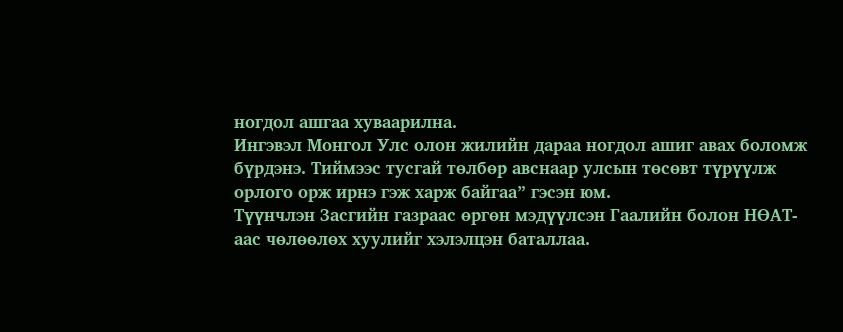ногдол ашгаа хуваарилна.
Ингэвэл Монгол Улс олон жилийн дараа ногдол ашиг авах боломж бүрдэнэ. Тиймээс тусгай төлбөр авснаар улсын төсөвт түрүүлж орлого орж ирнэ гэж харж байгаа” гэсэн юм.
Түүнчлэн Засгийн газраас өргөн мэдүүлсэн Гаалийн болон НӨАТ-аас чөлөөлөх хуулийг хэлэлцэн баталлаа.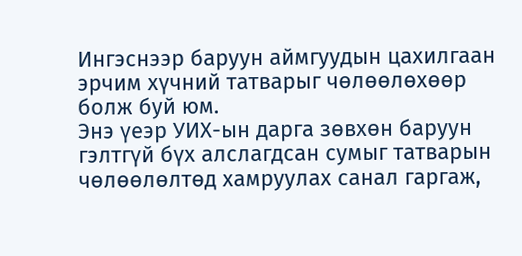Ингэснээр баруун аймгуудын цахилгаан эрчим хүчний татварыг чөлөөлөхөөр болж буй юм.
Энэ үеэр УИХ-ын дарга зөвхөн баруун гэлтгүй бүх алслагдсан сумыг татварын чөлөөлөлтөд хамруулах санал гаргаж,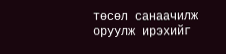төсөл санаачилж оруулж ирэхийг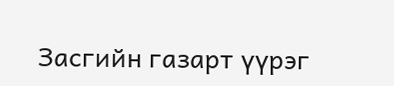Засгийн газарт үүрэг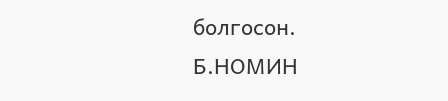болгосон.
Б.НОМИН